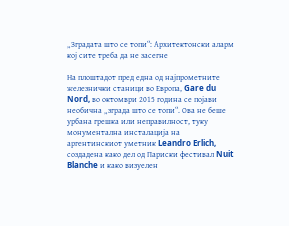„Зградата што се топи“: Архитектонски аларм кој сите треба да не засегне

На плоштадот пред една од најпрометните железнички станици во Европа, Gare du Nord, во октомври 2015 година се појави необична „зграда што се топи“. Ова не беше урбана грешка или неправилност, туку монументална инсталација на аргентинскиот уметник Leandro Erlich, создадена како дел од Париски фестивал Nuit Blanche и како визуелен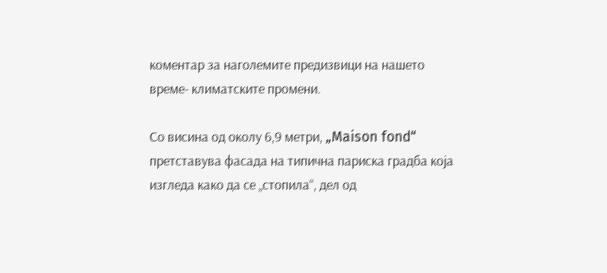коментар за наголемите предизвици на нашето време- климатските промени.

Со висина од околу 6,9 метри, „Maison fond“ претставува фасада на типична париска градба која изгледа како да се „стопила“, дел од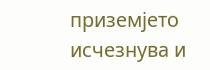приземјето исчезнува и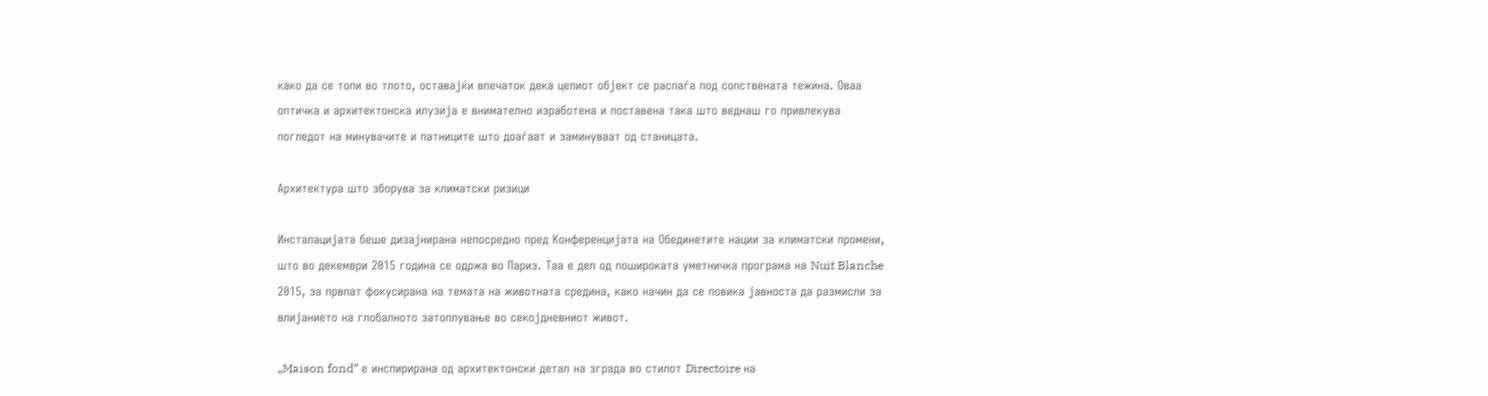како да се топи во тлото, оставајќи впечаток дека целиот објект се распаѓа под сопствената тежина. Оваа оптичка и архитектонска илузија е внимателно изработена и поставена така што веднаш го привлекува погледот на минувачите и патниците што доаѓаат и заминуваат од станицата.

Архитектура што зборува за климатски ризици

Инсталацијата беше дизајнирана непосредно пред Конференцијата на Обединетите нации за климатски промени, што во декември 2015 година се одржа во Париз. Таа е дел од пошироката уметничка програма на Nuit Blanche 2015, за првпат фокусирана на темата на животната средина, како начин да се повика јавноста да размисли за влијанието на глобалното затоплување во секојдневниот живот.

„Maison fond“ е инспирирана од архитектонски детал на зграда во стилот Directoire на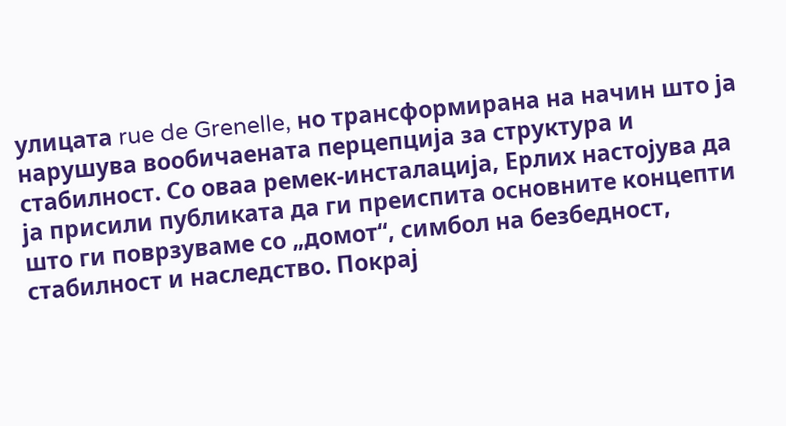улицата rue de Grenelle, но трансформирана на начин што ја нарушува вообичаената перцепција за структура и стабилност. Со оваа ремек-инсталација, Ерлих настојува да ја присили публиката да ги преиспита основните концепти што ги поврзуваме со „домот“, симбол на безбедност, стабилност и наследство. Покрај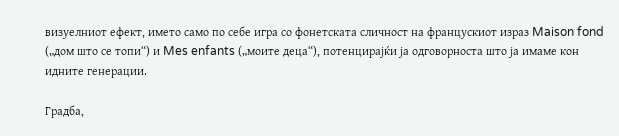визуелниот ефект, името само по себе игра со фонетската сличност на францускиот израз Maison fond („дом што се топи“) и Mes enfants („моите деца“), потенцирајќи ја одговорноста што ја имаме кон идните генерации.

Градба,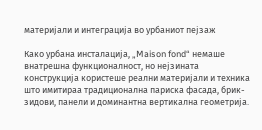материјали и интеграција во урбаниот пејзаж

Како урбана инсталација, „Maison fond“ немаше внатрешна функционалност, но нејзината конструкција користеше реални материјали и техника што имитираа традиционална париска фасада, брик-зидови, панели и доминантна вертикална геометрија.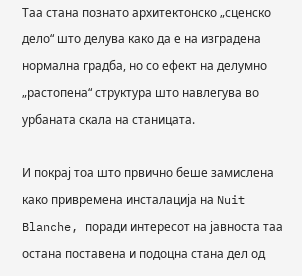Таа стана познато архитектонско „сценско дело“ што делува како да е на изградена нормална градба, но со ефект на делумно „растопена“ структура што навлегува во урбаната скала на станицата.

И покрај тоа што првично беше замислена како привремена инсталација на Nuit Blanche, поради интересот на јавноста таа остана поставена и подоцна стана дел од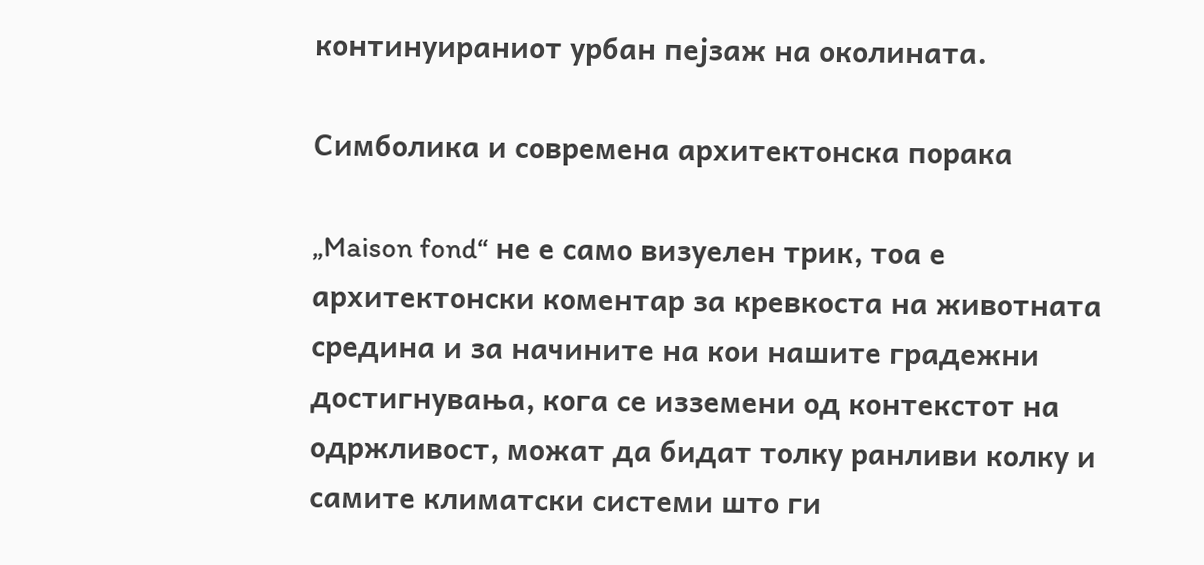континуираниот урбан пејзаж на околината.

Симболика и современа архитектонска порака

„Maison fond“ не е само визуелен трик, тоа е архитектонски коментар за кревкоста на животната средина и за начините на кои нашите градежни достигнувања, кога се изземени од контекстот на одржливост, можат да бидат толку ранливи колку и самите климатски системи што ги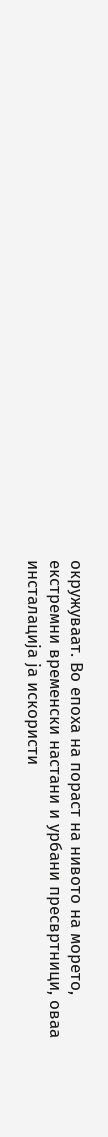окружуваат. Во епоха на пораст на нивото на морето, екстремни временски настани и урбани пресвртници, оваа инсталација ја искористи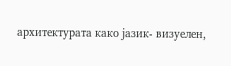архитектурата како јазик- визуелен,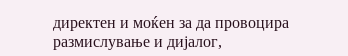директен и моќен за да провоцира размислување и дијалог,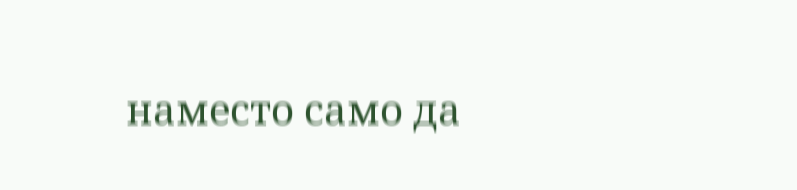наместо само да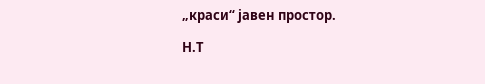„краси“ јавен простор.

Н.Т